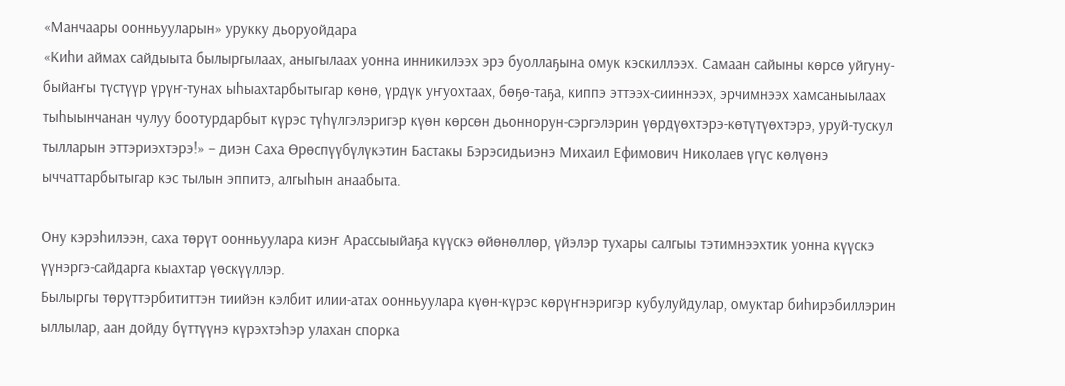«Манчаары оонньууларын» урукку дьоруойдара
«Киһи аймах сайдыыта былыргылаах, аныгылаах уонна инникилээх эрэ буоллаҕына омук кэскиллээх. Самаан сайыны көрсө уйгуну-быйаҥы түстүүр үрүҥ-тунах ыһыахтарбытыгар көнө, үрдүк уҥуохтаах, бөҕө-таҕа, киппэ эттээх-сииннээх, эрчимнээх хамсаныылаах тыһыынчанан чулуу боотурдарбыт күрэс түһүлгэлэригэр күөн көрсөн дьоннорун-сэргэлэрин үөрдүөхтэрэ-көтүтүөхтэрэ, уруй-тускул тылларын эттэриэхтэрэ!» – диэн Саха Өрөспүүбүлүкэтин Бастакы Бэрэсидьиэнэ Михаил Ефимович Николаев үгүс көлүөнэ ыччаттарбытыгар кэс тылын эппитэ, алгыһын анаабыта.

Ону кэрэһилээн, саха төрүт оонньуулара киэҥ Арассыыйаҕа күүскэ өйөнөллөр, үйэлэр тухары салгыы тэтимнээхтик уонна күүскэ үүнэргэ-сайдарга кыахтар үөскүүллэр.
Былыргы төрүттэрбититтэн тиийэн кэлбит илии-атах оонньуулара күөн-күрэс көрүҥнэригэр кубулуйдулар, омуктар биһирэбиллэрин ыллылар, аан дойду бүттүүнэ күрэхтэһэр улахан спорка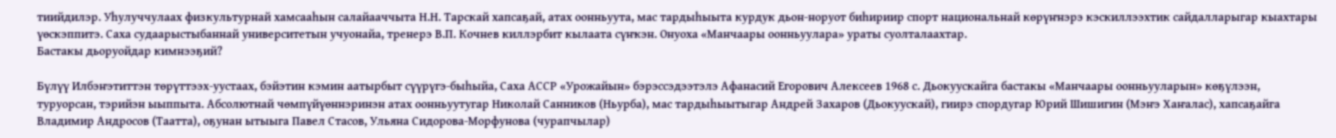тиийдилэр. Уһулуччулаах физкультурнай хамсааһын салайааччыта Н.Н. Тарскай хапсаҕай, атах оонньуута, мас тардыһыыта курдук дьон-норуот биһириир спорт национальнай көрүҥнэрэ кэскиллээхтик сайдалларыгар кыахтары үөскэппитэ. Саха судаарыстыбаннай университетын учуонайа, тренерэ В.П. Кочнев киллэрбит кылаата сүҥкэн. Онуоха «Манчаары оонньуулара» ураты суолталаахтар.
Бастакы дьоруойдар кимнээҕий?

Бүлүү Илбэҥэтиттэн төрүттээх-уустаах, бэйэтин кэмин аатырбыт сүүрүгэ-быһыйа, Саха АССР «Урожайын» бэрэссэдээтэлэ Афанасий Егорович Алексеев 1968 с. Дьокуускайга бастакы «Манчаары оонньууларын» көҕүлээн, туруорсан, тэрийэн ыыппыта. Абсолютнай чөмпүйүөннэринэн атах оонньуутугар Николай Санников (Ньурба), мас тардыһыытыгар Андрей Захаров (Дьокуускай), гиирэ спордугар Юрий Шишигин (Мэҥэ Хаҥалас), хапсаҕайга Владимир Андросов (Таатта), оҕунан ытыыга Павел Стасов, Ульяна Сидорова-Морфунова (чурапчылар)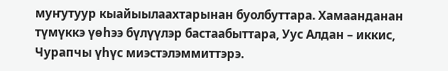муҥутуур кыайыылаахтарынан буолбуттара. Хамаанданан түмүккэ үөһээ бүлүүлэр бастаабыттара, Уус Алдан – иккис, Чурапчы үһүс миэстэлэммиттэрэ.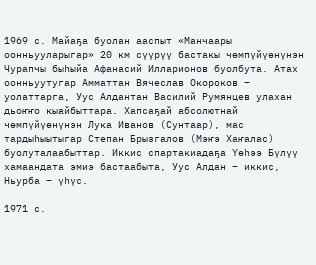1969 с. Майаҕа буолан ааспыт «Манчаары оонньууларыгар» 20 км сүүрүү бастакы чөмпүйүөнүнэн Чурапчы быһыйа Афанасий Илларионов буолбута. Атах оонньуутугар Амматтан Вячеслав Окороков – уолаттарга, Уус Алдантан Василий Румянцев улахан дьоҥҥо кыайбыттара. Хапсаҕай абсолютнай чөмпүйүөнүнэн Лука Иванов (Сунтаар), мас тардыһыытыгар Степан Брызгалов (Мэҥэ Хаҥалас) буолуталаабыттар. Иккис спартакиадаҕа Үөһээ Бүлүү хамаандата эмиэ бастаабыта, Уус Алдан – иккис, Ньурба – үһүс.

1971 с.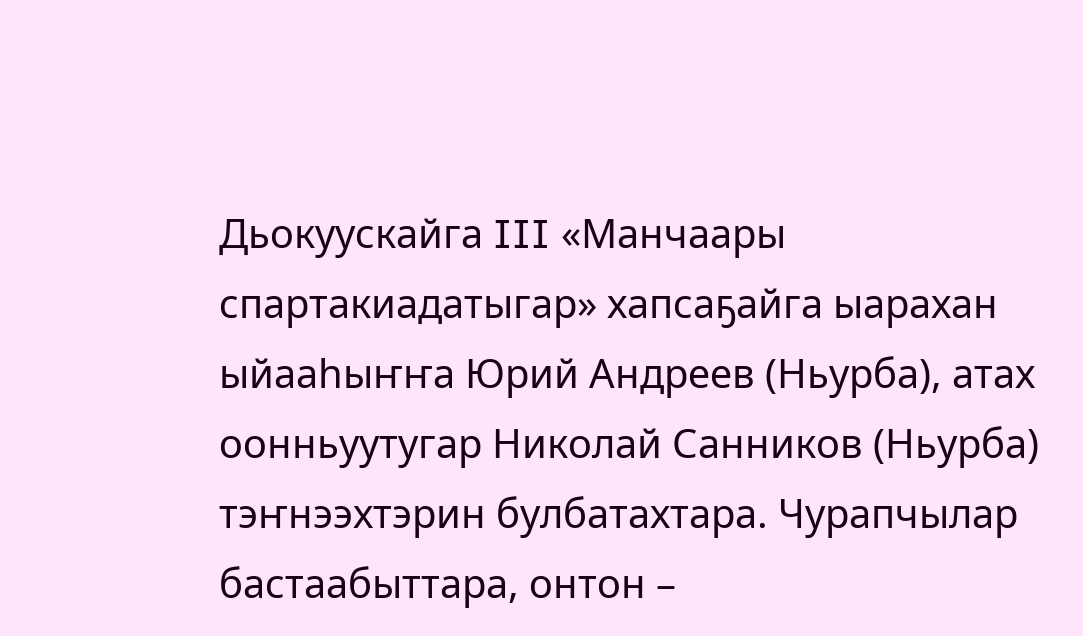Дьокуускайга III «Манчаары спартакиадатыгар» хапсаҕайга ыарахан ыйааһыҥҥа Юрий Андреев (Ньурба), атах оонньуутугар Николай Санников (Ньурба) тэҥнээхтэрин булбатахтара. Чурапчылар бастаабыттара, онтон –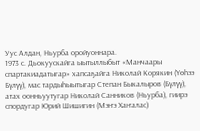Уус Алдан, Ньурба оройуоннара.
1973 с. Дьокуускайга ыытыллыбыт «Манчаары спартакиадатыгар» хапсаҕайга Николай Корякин (Үөһээ Бүлүү), мас тардыһыытыгар Степан Быкалыров (Бүлүү), атах оонньуутугар Николай Санников (Ньурба), гиирэ спордугар Юрий Шишигин (Мэҥэ Хаҥалас)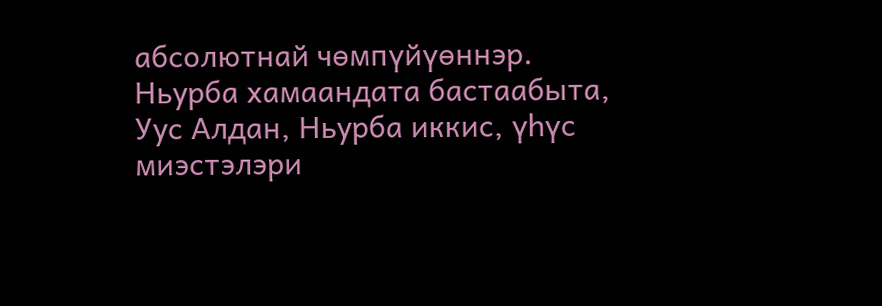абсолютнай чөмпүйүөннэр. Ньурба хамаандата бастаабыта, Уус Алдан, Ньурба иккис, үһүс миэстэлэри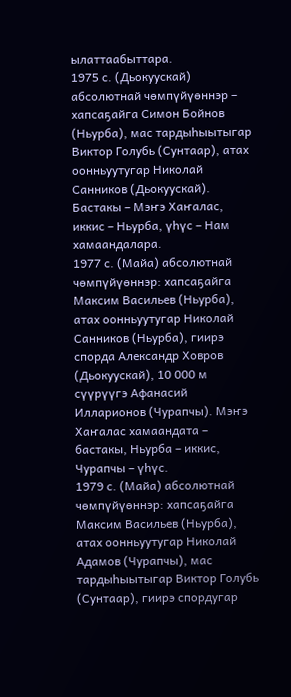ылаттаабыттара.
1975 с. (Дьокуускай) абсолютнай чөмпүйүөннэр – хапсаҕайга Симон Бойнов (Ньурба), мас тардыһыытыгар Виктор Голубь (Сунтаар), атах оонньуутугар Николай Санников (Дьокуускай). Бастакы – Мэҥэ Хаҥалас, иккис – Ньурба, үһүс – Нам хамаандалара.
1977 с. (Майа) абсолютнай чөмпүйүөннэр: хапсаҕайга Максим Васильев (Ньурба), атах оонньуутугар Николай Санников (Ньурба), гиирэ спорда Александр Ховров (Дьокуускай), 10 000 м сүүрүүгэ Афанасий Илларионов (Чурапчы). Мэҥэ Хаҥалас хамаандата – бастакы, Ньурба – иккис, Чурапчы – үһүс.
1979 с. (Майа) абсолютнай чөмпүйүөннэр: хапсаҕайга Максим Васильев (Ньурба), атах оонньуутугар Николай Адамов (Чурапчы), мас тардыһыытыгар Виктор Голубь (Сунтаар), гиирэ спордугар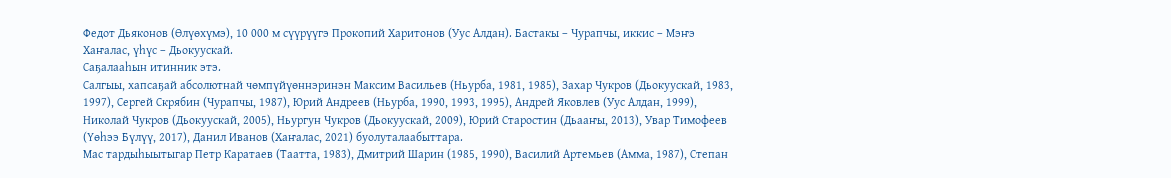Федот Дьяконов (Өлүөхүмэ), 10 000 м сүүрүүгэ Прокопий Харитонов (Уус Алдан). Бастакы – Чурапчы, иккис – Мэҥэ Хаҥалас, үһүс – Дьокуускай.
Саҕалааһын итинник этэ.
Салгыы, хапсаҕай абсолютнай чөмпүйүөннэринэн Максим Васильев (Ньурба, 1981, 1985), Захар Чукров (Дьокуускай, 1983, 1997), Сергей Скрябин (Чурапчы, 1987), Юрий Андреев (Ньурба, 1990, 1993, 1995), Андрей Яковлев (Уус Алдан, 1999), Николай Чукров (Дьокуускай, 2005), Ньургун Чукров (Дьокуускай, 2009), Юрий Старостин (Дьааҥы, 2013), Увар Тимофеев (Үөһээ Бүлүү, 2017), Данил Иванов (Хаҥалас, 2021) буолуталаабыттара.
Мас тардыһыытыгар Петр Каратаев (Таатта, 1983), Дмитрий Шарин (1985, 1990), Василий Артемьев (Амма, 1987), Степан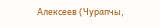Алексеев (Чурапчы,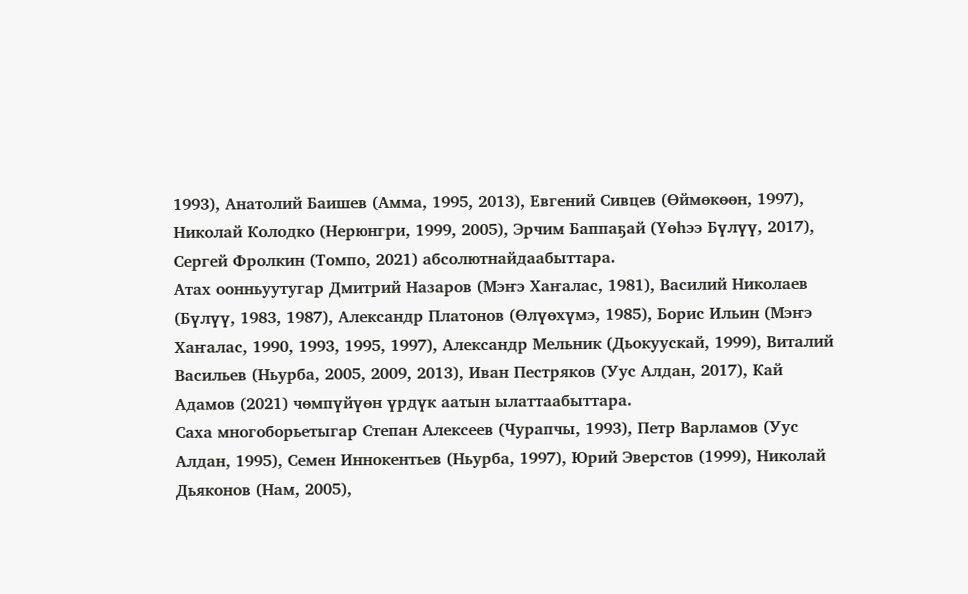1993), Анатолий Баишев (Амма, 1995, 2013), Евгений Сивцев (Өймөкөөн, 1997), Николай Колодко (Нерюнгри, 1999, 2005), Эрчим Баппаҕай (Үөһээ Бүлүү, 2017), Сергей Фролкин (Томпо, 2021) абсолютнайдаабыттара.
Атах оонньуутугар Дмитрий Назаров (Мэҥэ Хаҥалас, 1981), Василий Николаев (Бүлүү, 1983, 1987), Александр Платонов (Өлүөхүмэ, 1985), Борис Ильин (Мэҥэ Хаҥалас, 1990, 1993, 1995, 1997), Александр Мельник (Дьокуускай, 1999), Виталий Васильев (Ньурба, 2005, 2009, 2013), Иван Пестряков (Уус Алдан, 2017), Кай Адамов (2021) чөмпүйүөн үрдүк аатын ылаттаабыттара.
Саха многоборьетыгар Степан Алексеев (Чурапчы, 1993), Петр Варламов (Уус Алдан, 1995), Семен Иннокентьев (Ньурба, 1997), Юрий Эверстов (1999), Николай Дьяконов (Нам, 2005),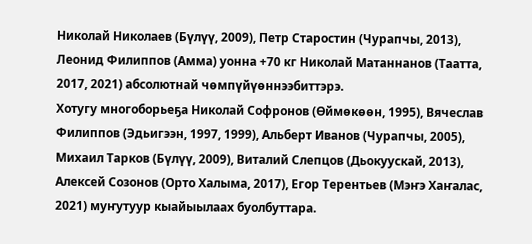Николай Николаев (Бүлүү, 2009), Петр Старостин (Чурапчы, 2013), Леонид Филиппов (Амма) уонна +70 кг Николай Матаннанов (Таатта, 2017, 2021) абсолютнай чөмпүйүөннээбиттэрэ.
Хотугу многоборьеҕа Николай Софронов (Өймөкөөн, 1995), Вячеслав Филиппов (Эдьигээн, 1997, 1999), Альберт Иванов (Чурапчы, 2005), Михаил Тарков (Бүлүү, 2009), Виталий Слепцов (Дьокуускай, 2013), Алексей Созонов (Орто Халыма, 2017), Егор Терентьев (Мэҥэ Хаҥалас, 2021) муҥутуур кыайыылаах буолбуттара.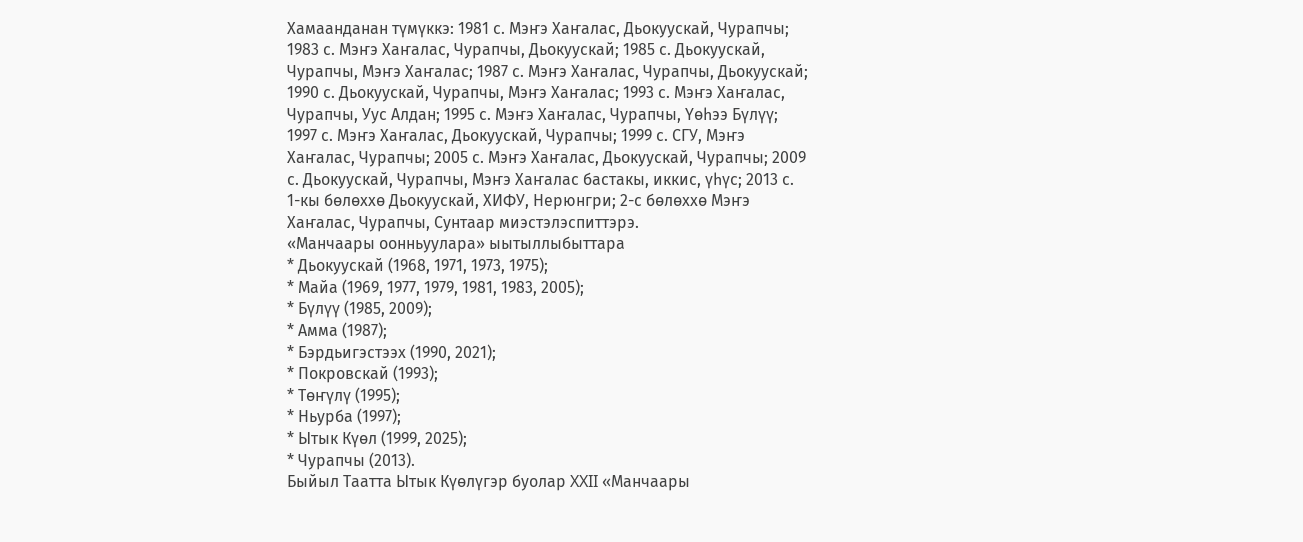Хамаанданан түмүккэ: 1981 с. Мэҥэ Хаҥалас, Дьокуускай, Чурапчы; 1983 с. Мэҥэ Хаҥалас, Чурапчы, Дьокуускай; 1985 с. Дьокуускай, Чурапчы, Мэҥэ Хаҥалас; 1987 с. Мэҥэ Хаҥалас, Чурапчы, Дьокуускай; 1990 с. Дьокуускай, Чурапчы, Мэҥэ Хаҥалас; 1993 с. Мэҥэ Хаҥалас, Чурапчы, Уус Алдан; 1995 с. Мэҥэ Хаҥалас, Чурапчы, Үөһээ Бүлүү; 1997 с. Мэҥэ Хаҥалас, Дьокуускай, Чурапчы; 1999 с. СГУ, Мэҥэ Хаҥалас, Чурапчы; 2005 с. Мэҥэ Хаҥалас, Дьокуускай, Чурапчы; 2009 с. Дьокуускай, Чурапчы, Мэҥэ Хаҥалас бастакы, иккис, үһүс; 2013 с. 1-кы бөлөххө Дьокуускай, ХИФУ, Нерюнгри; 2-с бөлөххө Мэҥэ Хаҥалас, Чурапчы, Сунтаар миэстэлэспиттэрэ.
«Манчаары оонньуулара» ыытыллыбыттара
* Дьокуускай (1968, 1971, 1973, 1975);
* Майа (1969, 1977, 1979, 1981, 1983, 2005);
* Бүлүү (1985, 2009);
* Амма (1987);
* Бэрдьигэстээх (1990, 2021);
* Покровскай (1993);
* Төҥүлү (1995);
* Ньурба (1997);
* Ытык Күөл (1999, 2025);
* Чурапчы (2013).
Быйыл Таатта Ытык Күөлүгэр буолар XXII «Манчаары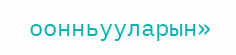оонньууларын»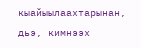кыайыылаахтарынан, дьэ, кимнээх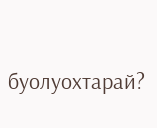буолуохтарай?